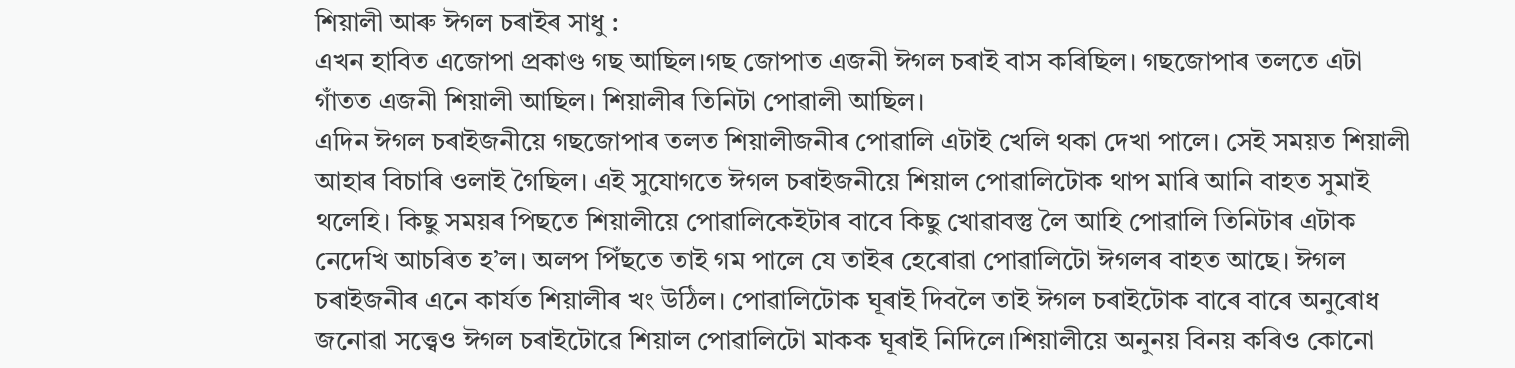শিয়ালী আৰু ঈগল চৰাইৰ সাধু :
এখন হাবিত এজোপা প্রকাণ্ড গছ আছিল।গছ জোপাত এজনী ঈগল চৰাই বাস কৰিছিল। গছজোপাৰ তলতে এটা গাঁতত এজনী শিয়ালী আছিল। শিয়ালীৰ তিনিটা পোৱালী আছিল।
এদিন ঈগল চৰাইজনীয়ে গছজোপাৰ তলত শিয়ালীজনীৰ পোৱালি এটাই খেলি থকা দেখা পালে। সেই সময়ত শিয়ালী আহাৰ বিচাৰি ওলাই গৈছিল। এই সুযোগতে ঈগল চৰাইজনীয়ে শিয়াল পোৱালিটোক থাপ মাৰি আনি বাহত সুমাই থলেহি। কিছু সময়ৰ পিছতে শিয়ালীয়ে পোৱালিকেইটাৰ বাবে কিছু খোৱাবস্তু লৈ আহি পোৱালি তিনিটাৰ এটাক নেদেখি আচৰিত হ’ল। অলপ পিঁছতে তাই গম পালে যে তাইৰ হেৰোৱা পোৱালিটো ঈগলৰ বাহত আছে। ঈগল চৰাইজনীৰ এনে কাৰ্যত শিয়ালীৰ খং উঠিল। পোৱালিটোক ঘূৰাই দিবলৈ তাই ঈগল চৰাইটোক বাৰে বাৰে অনুৰোধ জনোৱা সত্ত্বেও ঈগল চৰাইটোৱে শিয়াল পোৱালিটো মাকক ঘূৰাই নিদিলে।শিয়ালীয়ে অনুনয় বিনয় কৰিও কোনো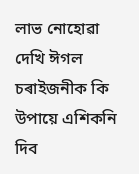লাভ নোহোৱা দেখি ঈগল চৰাইজনীক কি উপায়ে এশিকনি দিব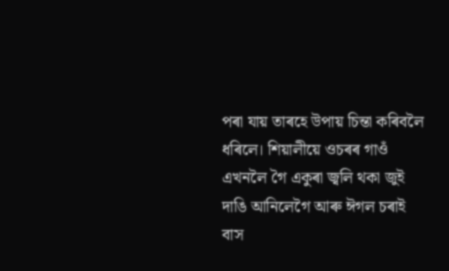পৰা যায় তাৰহে উপায় চিন্তা কৰিবলৈ ধৰিলে। শিয়ালীয়ে ওচৰৰ গাওঁ এখনলৈ গৈ একুৰা জ্বলি থকা জুই দাঙি আনিলেগৈ আৰু ঈগল চৰাই বাস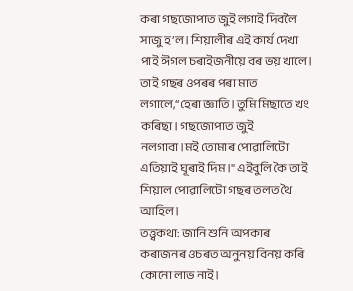কৰা গছজোপাত জুই লগাই দিবলৈ সাজু হ’ল। শিয়ালীৰ এই কার্য দেখা পাই ঈগল চৰাইজনীয়ে বৰ ভয় খালে। তাই গছৰ ওপৰৰ পৰা মাত লগালে,“হেৰা জ্ঞাতি। তুমি মিছাতে খং কৰিছা। গছজোপাত জুই নলগাবা।মই তোমাৰ পোৱালিটো এতিয়াই ঘূৰাই দিম।" এইবুলি কৈ তাই শিয়াল পোৱালিটো গছৰ তলত থৈ আহিল।
তত্ত্বকথা: জানি শুনি অপকাৰ কৰাজনৰ ওচৰত অনুনয় বিনয় কৰি কোনো লাভ নাই।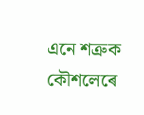এনে শত্রুক কৌশলেৰে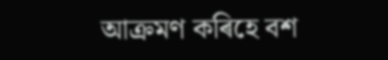আক্ৰমণ কৰিহে বশ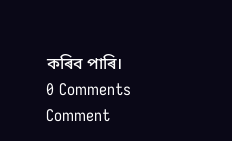কৰিব পাৰি।
0 Comments
Comment